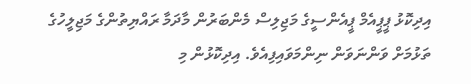އިދިކޮޅު ޕީޕީއެމް ޕީއެންސީގެ މަޖިލިސް މެންބަރުން މާދަމާ ރައްޔިތުންގެ މަޖިލީހުގެ ތަޅުމަށް ވަންނަވަން ނިންމަވައިފިއެވެ. އިދިކޮޅުން މި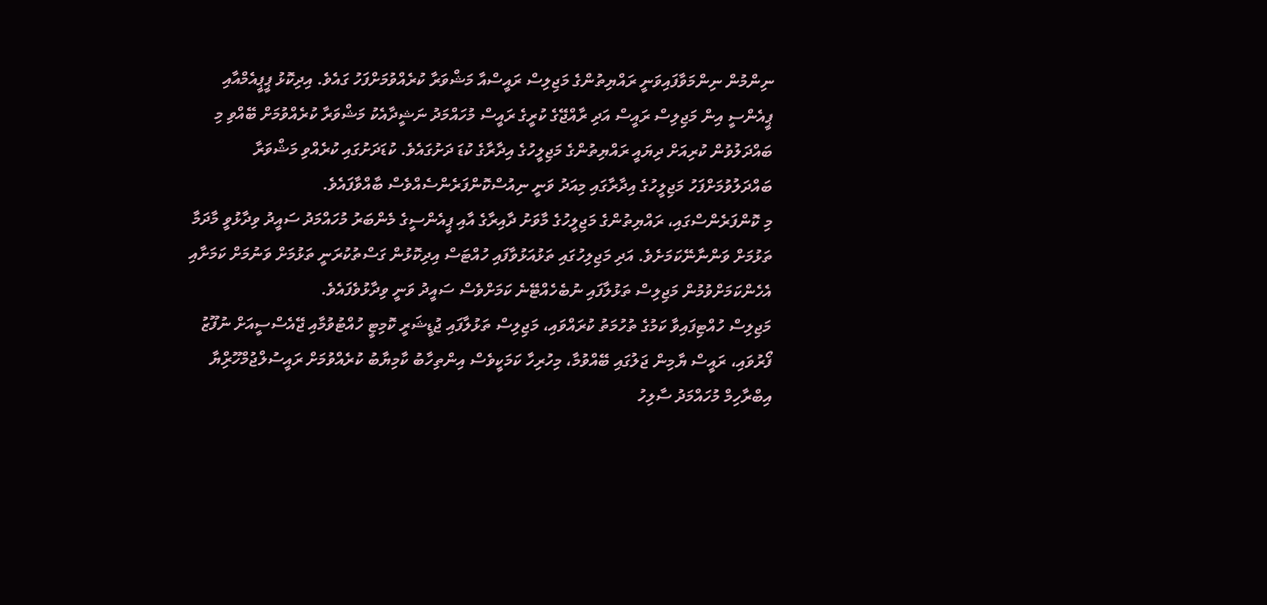ނިންމުން ނިންމަވާފައިވަނީ ރައްޔިތުންގެ މަޖިލިސް ރައީސްއާ މަޝްވަރާ ކުރެއްވުމަށްފަހު ގައެވެ. އިދިކޮޅު ޕީޕީއެމްއާއި ޕީއެންސީ އިން މަޖިލިސް ރައީސް އަދި ރާއްޖޭގެ ކުރީގެ ރައީސް މުހައްމަދު ނަޝީދާއެކު މަޝްވަރާ ކުރެއްވުމަށް ބޭއްވި މި ބައްދަލުވުން ކުރިއަށް ދިޔައީ ރައްޔިތުންގެ މަޖިލީހުގެ އިދާރާގެ ކުޑަ ދަށުގައެވެ. ކުޑަދަށުގައި ކުރެއްވި މަޝްވަރާ ބައްދަލުވުމަށްފަހު މަޖިލީހުގެ އިދާރާގައި މިއަދު ވަނީ ނިއުސްކޮންފަރެންސެއްވެސް ބާއްވާފައެވެ.
މި ކޮންފަރެންސްގައި، ރައްޔިތުންގެ މަޖިލީހުގެ މާވަށު ދާއިރާގެ އާއި ޕީއެންސީގެ މެންބަރު މުހައްމަދު ސައީދު ވިދާޅުވީ މާދަމާ ތަޅުމަށް ވަންނާނޭކަމަށެވެ. އަދި މަޖިލިހުގައި ތަޅުއަޅުވާފައި ހުއްޓަސް އިދިކޮޅުން ގަސްތުކުރަނީ ތަޅުމަށް ވަނުމަށް ކަމަށާއި އެހެންކަމަށްވުމުން މަޖިލިސް ތަޅުލާފައި ނުބެހެއްޓޭނެ ކަމަށްވެސް ސައީދު ވަނީ ވިދާޅުވެފައެވެ.
މަޖިލިސް ހުއްޓިފައިވާ ކަމުގެ ތުހުމަތު ކުރައްވައި، މަޖިލިސް ތަޅުލާފައި ޖުޑީޝަރީ ކޮމިޓީ ހުއްޓުވުމާއި ޖޭއެސްސީއަށް ނުފޫޒު ފޯރުވައި، ރައީސް ޔާމިން ޖަލުގައި ބޭއްވުމާ، މިހުރިހާ ކަމަކީވެސް އިންތިހާބު ކާމިޔާބު ކުރެއްވުމަށް ރައީސުލްޖުމްހޫރިްޔާ އިބްރާހިމް މުހައްމަދު ސާލިހު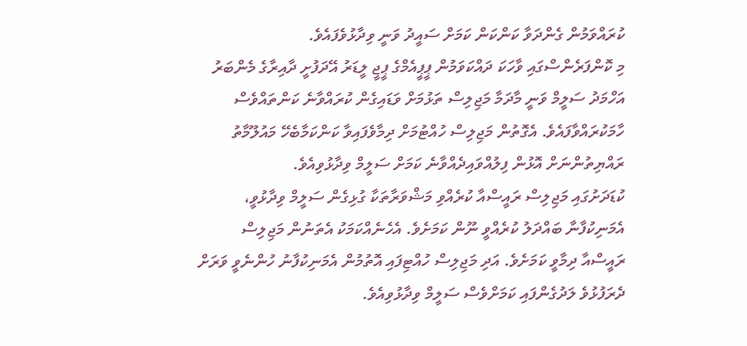ކުރައްވަމުން ގެންދަވާ ކަންކަން ކަމަށް ސައީދު ވަނީ ވިދާޅުވެފައެވެ.
މި ކޮންފަރެންސްގައި ވާހަކަ ދައްކަވަމުން ޕީޕީއެމްގެ ޕީޖީ ލީޑަރު އޭދަފުށީ ދާއިރާގެ މެންބަރު އަހްމަދު ސަލީމް ވަނީ މާދަމާ މަޖިލިސް ތަޅުމަށް ވަޑައިގެން ކުރައްވާނެ ކަންތައްވެސް ހާމަކުރައްވާފައެވެ. އެގޮތުން މަޖިލިސް ހުއްޓުމަށް ދިމާވެފައިވާ ކަންކަމާބެހޭ މައުލޫމާތު ރައްޔިތުންނަށް އޮޅުން ފިލުއްވައިދެއްވާނެ ކަމަށް ސަލީމް ވިދާޅުވިއެވެ.
ކުޑަދަށުގައި މަޖިލިސް ރައީސްއާ ކުރެއްވި މަޝްވަރާތަކާ ގުޅިގެން ސަލީމް ވިދާޅުވީ، އެމަނިކުފާނާ ބައްދަލު ކުރެއްވީ ނޫން ކަމަށެވެ. އެހެނެއްކަމަކު އެތަނުން މަޖިލިސް ރައީސްއާ ދިމާވީ ކަމަށެވެ. އަދި މަޖިލިސް ހުއްޓިފައި އޮތުމުން އެމަނިކުފާނު ހުންނެވީ ވަރަށް ދެރަފުޅުވެ ލަދުގެންފައި ކަމަށްވެސް ސަލީމް ވިދާޅުވިއެވެ.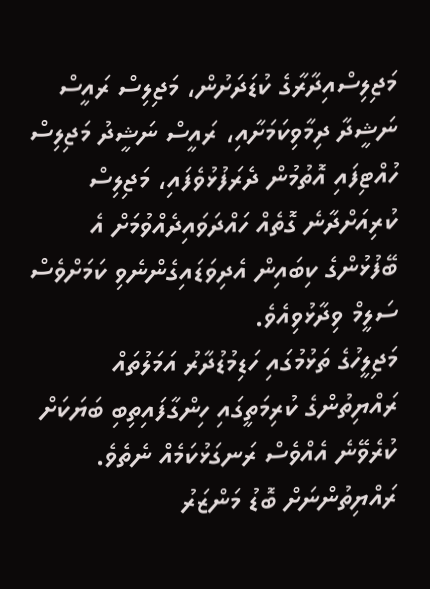މަޖިލިސްއިދާރާގެ ކުޑަދަށުން، މަޖިލިސް ރައީސް ނަޝީދާ ދިމާވިކަމަށާއި، ރައީސް ނަޝީދު މަޖިލިސް ހުއްޓިފައި އޮތުމުން ދެރަފުޅުވެފައި، މަޖިލިސް ކުރިއަށްދާނެ ގޮތެއް ހައްދަވައިދެއްވުމަށް އެ ބޭފުޅުންގެ ކިބައިން އެދިވަޑައިގެންނެވި ކަމަށްވެސް ސަލީމް ވިދާޅުވިއެވެ.
މަޖިލީހުގެ ތަޅުމުގައި ހަޑިމުޑުދާރު އަމަލުތައް ރައްޔިތުންގެ ކުރިމަތީގައި ހިންގާފައިތިބި ބަޔަކަށް ކުރެވޭނެ އެއްވެސް ރަނގަޅުކަމެއް ނެތެވެ. ރައްޔިތުންނަށް ބޮޑު މަންޒަރު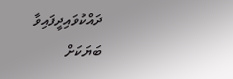ދައްކުވައިދީފައިވާ ބަޔަކަށް